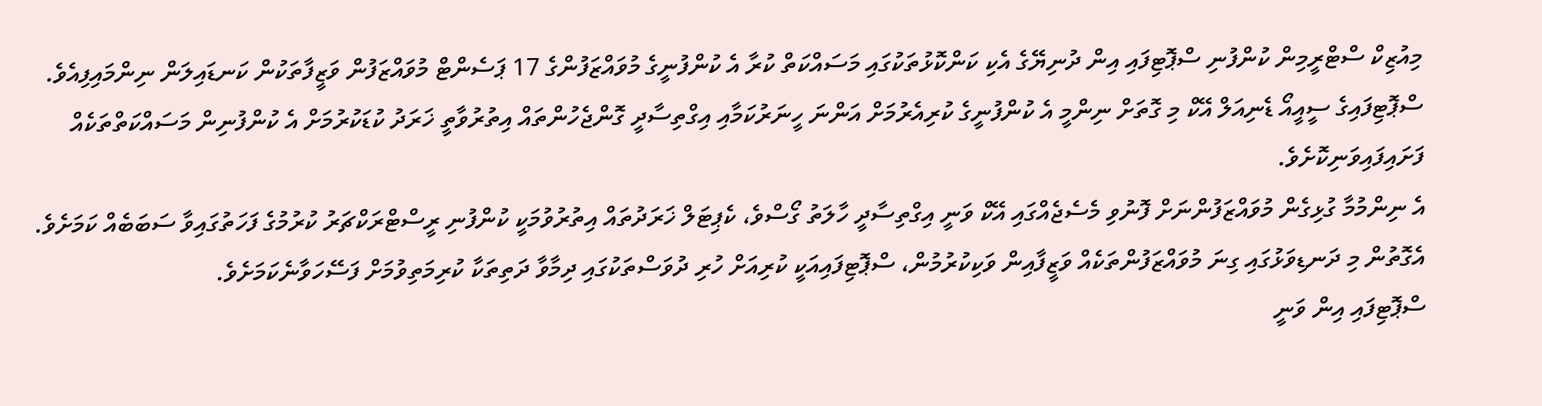މިއުޒިކް ސްޓްރީމިން ކުންފުނި ސްޕޮޓިފައި އިން ދުނިޔޭގެ އެކި ކަންކޮޅުތަކުގައި މަސައްކަތް ކުރާ އެ ކުންފުނީގެ މުވައްޒަފުންގެ 17 ޕަސެންޓް މުވައްޒަފުން ވަޒީފާތަކުން ކަނޑައިލަން ނިންމައިފިއެވެ.
ސްޕޮޓިފައިގެ ސީއީއޯ ޑެނިއަލް އޭކް މި ގޮތަށް ނިންމީ އެ ކުންފުނީގެ ކުރިއެރުމަށް އަންނަ ހީނަރުކަމާއި އިގްތިސާދީ ގޮންޖެހުންތައް އިތުރުވާތީ ޚަރަދު ކުޑަކުރުމަށް އެ ކުންފުނިން މަސައްކަތްތަކެއް ފަށައިފައިވަނިކޮށެވެ.
އެ ނިންމުމާ ގުޅިގެން މުވައްޒަފުންނަށް ފޮނުވި މެސެޖެއްގައި އޭކް ވަނީ އިގްތިސާދީ ހާލަތު ގޯސްވެ، ކެޕިޓަލް ޚަރަދުތައް އިތުރުވުމަކީ ކުންފުނި ރީސްޓްރަކްޗަރު ކުރުމުގެ ފަހަތުގައިވާ ސަބަބެއް ކަމަށެވެ.
އެގޮތުން މި ދަނޑިވަޅުގައި ގިނަ މުވައްޒަފުންތަކެއް ވަޒީފާއިން ވަކިކުރުމުން، ސްޕޮޓިފައިއަކީ ކުރިއަށް ހުރި ދުވަސްތަކުގައި ދިމާވާ ދަތިތަކާ ކުރިމަތިވުމަށް ފަސޭހަވާނެކަމަށެވެ.
ސްޕޮޓިފައި އިން ވަނީ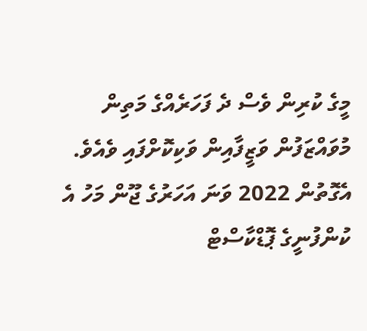މީގެ ކުރިން ވެސް ދެ ފަހަރެއްގެ މަތިން މުވައްޒަފުން ވަޒީފާއިން ވަކިކޮށްފައި ވެއެވެ.
އެގޮތުން 2022 ވަނަ އަހަރުގެ ޖޫން މަހު އެ ކުންފުނީގެ ޕޮޑްކާސްޓް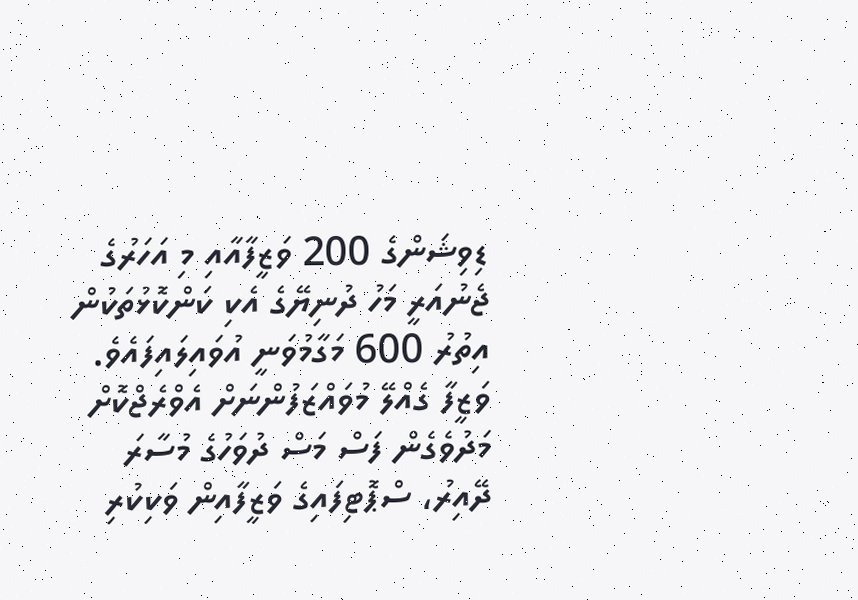ޑިވިޝަންގެ 200 ވަޒީފާއާއި މި އަހަރުގެ ޖެނުއަރީ މަހު ދުނިޔޭގެ އެކި ކަންކޮޅުތަކުން އިތުރު 600 މަގާމުވަނީ އުވައިލައިފައެވެ.
ވަޒީފާ ގެއްލޭ މުވައްޒަފުންނަށް އެވްރެޖްކޮށް މަދުވެގެން ފަސް މަސް ދުވަހުގެ މުސާރަ ދޭއިރު، ސްޕޮޓިފައިގެ ވަޒީފާއިން ވަކިކުރި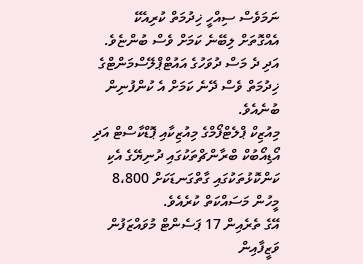ނަމަވެސް ސިއްހީ ޚިދުމަތް ކުރިއެކޭ އެއްގޮތަށް ލިބޭނެ ކަމަށް ވެސް ބުންޏެވެ. އަދި ދެ މަސް ދުވަހުގެ އައުޓްޕްލޭސްމަންޓްގެ ޚިދުމަތް ވެސް ދޭނެ ކަމަށް އެ ކުންފުނިން ބުނެއެވެ.
މިއުޒިކް ޕްލެޓްފޯމްގެ މިއުޒިކާއި ޕޮޑްކާސްޓް އަދި އޯޑިއޯބުކް ބްރާންޗްތަކުގައި ދުނިޔޭގެ އެކި ކަންކޮޅުތަކުގައި ގާތްގަނޑަކަށް 8،800 މީހުން މަސައްކަތް ކުރެއެވެ.
އޭގެ ތެރެއިން 17 ޕަސެންޓް މުވައްޒަފުން ވަޒީފާއިން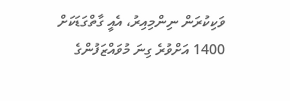ވަކިކުރަން ނިންމިއިރު، އެއީ ގާތްގަޑަކަށް 1400 އަށްވުރެ ގިނަ މުވައްޒަފުންގެ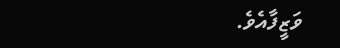ވަޒީފާއެވެ.